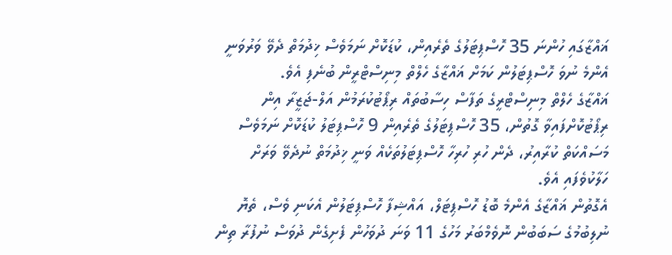ޣައްޒާގައި ހުންނަ 35 ހޮސްޕިޓަލުގެ ތެރެއިން، ކުޑަކޮށް ނަމަވެސް ޚިދުމަތް ދެވޭ ވަރުވަނީ އެންމެ ނުވަ ހޮސްޕިޓަލުން ކަމަށް ޣައްޒާގެ ހެލްތް މިނިސްޓްރީން ބުނެފި އެވެ.
ޣައްޒާގެ ހެލްތް މިނިސްޓްރީގެ ތަފާސް ހިސާބުތައް ރިޕޯޓުކުރަމުން އަލް-ޖަޒީރާ އިން ރިޕޯޓުކޮށްފައިވާ ގޮތުން، 35 ހޮސްޕިޓަލުގެ ތެރެއިން 9 ހޮސްޕިޓަލު ކުޑަކޮށް ނަމަވެސް މަސައްކަތް ކުރާއިރު، ދެން ހުރި ހުރިހާ ހޮސްޕިޓަލުތަކެއް ވަނީ ޚިދުމަތް ނުދެވޭ ވަރަށް ހަލާކުވެފައި އެވެ.
އެގޮތުން ޣައްޒާގެ އެންމެ ބޮޑު ހޮސްޕިޓަލް، އައްޝިފާ ހޮސްޕިޓަލުން އެކަނި ވެސް، ތެޔޮ ނުލިބުމުގެ ސަބަބުން ނޮވެމްބަރު މަހުގެ 11 ވަނަ ދުވަހުން ފެށިގެން ދުވަސް ނުފުރާ ތިން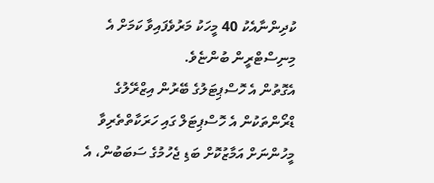ކުދިންނާއެކު 40 މީހަކު މަރުވެފައިވާ ކަމަށް އެ މިނިސްޓްރީން ބުންޏެވެ.
އެގޮތުން އެ ހޮސްޕިޓަލުގެ ބޭރުން އިޒްރޭލުގެ ޑްރޯންތަކުން އެ ހޮސްޕިޓަލް ގައި ހަރަކާތްތެރިވާ މީހުންނަށް އަމާޒުކޮށް ބަޑި ޖެހުމުގެ ސަބަބުން، އެ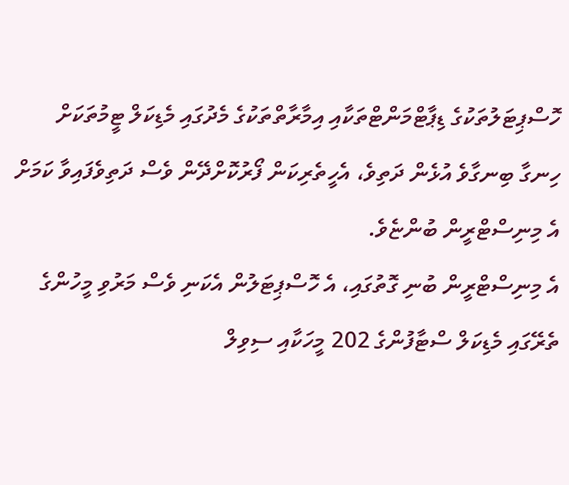ހޮސްޕިޓަލުތަކުގެ ޑިޕާޓްމަންޓްތަކާއި އިމާރާތްތަކުގެ މެދުގައި މެޑިކަލް ޓީމުތަކަށް ހިނގާ ބިނގާވެ އުޅެން ދަތިވެ، އެހީތެރިކަން ފޯރުކޮށްދޭން ވެސް ދަތިވެފައިވާ ކަމަށް އެ މިނިސްޓްރީން ބުންޏެވެ.
އެ މިނިސްޓްރީން ބުނި ގޮތުގައި، އެ ހޮސްޕިޓަލުން އެކަނި ވެސް މަރުވި މީހުންގެ ތެރޭގައި މެޑިކަލް ސްޓާފުންގެ 202 މީހަކާއި ސިވިލް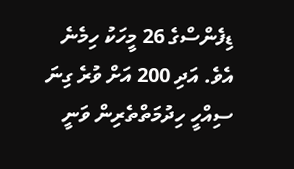ޑިފެންސްގެ 26 މީހަކު ހިމެނެ އެވެ. އަދި 200 އަށް ވުރެ ގިނަ ސިއްހީ ހިދުމަތްތެރިން ވަނީ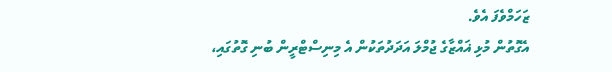ޒަހަމްވެފަ އެވެ.
އެގޮތުން މުޅި ޣައްޒާގެ ޖުމްލަ އަދަދުތަކުން އެ މިނިސްޓްރީން ބުނި ގޮތުގައި،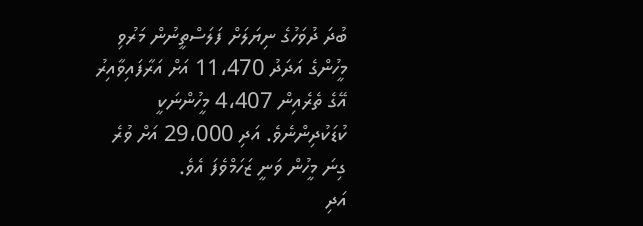ބުދަ ދުވަހުގެ ނިޔަލަށް ފަލަސްތީނުން މަރުވި މީހުންގެ އަދަދު 11،470 އަށް އަރާފައިވާއިރު އޭގެ ތެރެއިން 4،407 މީހުންނަކީ ކުޑަކުދިންނެވެ. އަދި 29،000 އަށް ވުރެ ގިނަ މީހުން ވަނީ ޒަހަމްވެފަ އެވެ.
އަދި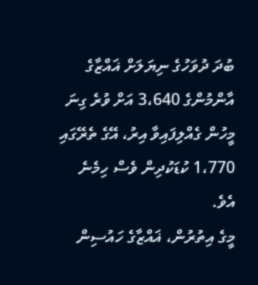ބުދަ ދުވަހުގެ ނިޔަލަށް ޣައްޒާގެ އާންމުންގެ 3،640 އަށް ވުރެ ގިނަ މީހުން ގެއްލިފައިވާ އިރު، އޭގެ ތެރޭގައި 1،770 ކުޑަކުދިން ވެސް ހިމެނެ އެވެ.
މީގެ އިތުރުން، ޣައްޒާގެ ހައުސިން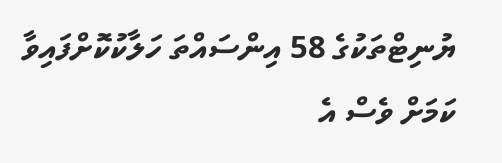ޔުނިޓްތަކުގެ 58 އިންސައްތަ ހަލާކުކޮށްފައިވާ ކަމަށް ވެސް އެ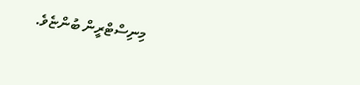މިނިސްޓްރީން ބުންޏެވެ.